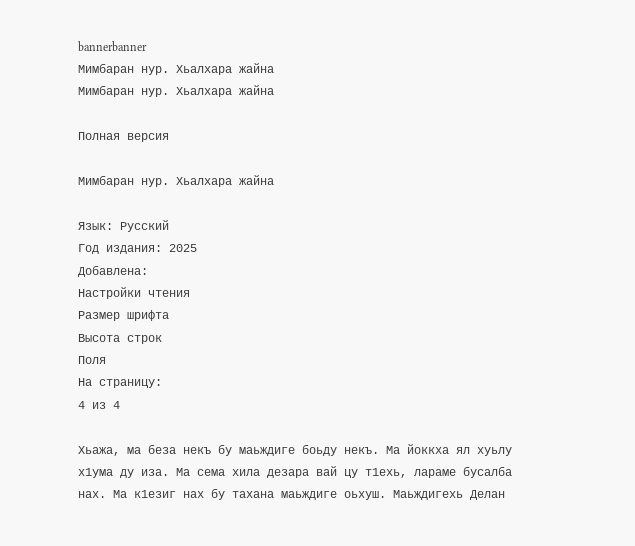bannerbanner
Мимбаран нур. Хьалхара жайна
Мимбаран нур. Хьалхара жайна

Полная версия

Мимбаран нур. Хьалхара жайна

Язык: Русский
Год издания: 2025
Добавлена:
Настройки чтения
Размер шрифта
Высота строк
Поля
На страницу:
4 из 4

Хьажа, ма беза некъ бу маьждиге боьду некъ. Ма йоккха ял хуьлу х1ума ду иза. Ма сема хила дезара вай цу т1ехь, лараме бусалба нах. Ма к1езиг нах бу тахана маьждиге оьхуш. Маьждигехь Делан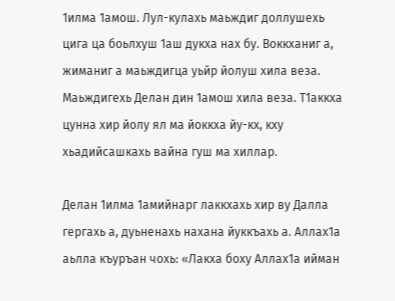1илма 1амош. Лул-кулахь маьждиг доллушехь цига ца боьлхуш 1аш дукха нах бу. Воккханиг а, жиманиг а маьждигца уьйр йолуш хила веза. Маьждигехь Делан дин 1амош хила веза. Т1аккха цунна хир йолу ял ма йоккха йу-кх, кху хьадийсашкахь вайна гуш ма хиллар.

Делан 1илма 1амийнарг лаккхахь хир ву Далла гергахь а, дуьненахь нахана йуккъахь а. Аллах1а аьлла къуръан чохь: «Лакха боху Аллах1а ийман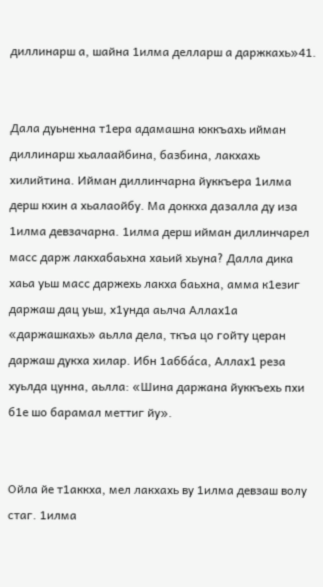диллинарш а, шайна 1илма делларш а даржкахь»41.


Дала дуьненна т1ера адамашна юккъахь ийман диллинарш хьалаайбина, базбина, лакхахь хилийтина. Ийман диллинчарна йуккъера 1илма дерш кхин а хьалаойбу. Ма доккха дазалла ду иза 1илма девзачарна. 1илма дерш ийман диллинчарел масс дарж лакхабаьхна хаьий хьуна? Далла дика хаьа уьш масс даржехь лакха баьхна, амма к1езиг даржаш дац уьш, х1унда аьлча Аллах1а «даржашкахь» аьлла дела, ткъа цо гойту церан даржаш дукха хилар. Ибн 1абба́са, Аллах1 реза хуьлда цунна, аьлла: «Шина даржана йуккъехь пхи б1е шо барамал меттиг йу».


Ойла йе т1аккха, мел лакхахь ву 1илма девзаш волу стаг. 1илма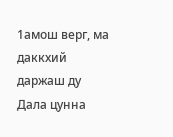1амош верг, ма даккхий даржаш ду Дала цунна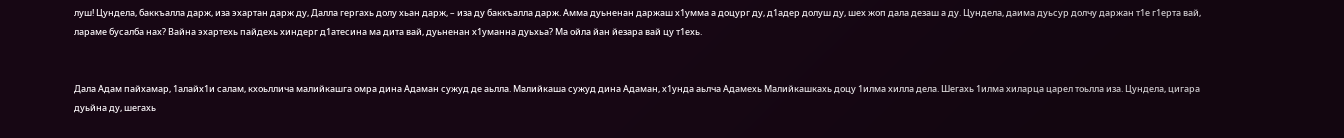луш! Цундела, баккъалла дарж, иза эхартан дарж ду, Далла гергахь долу хьан дарж, – иза ду баккъалла дарж. Амма дуьненан даржаш х1умма а доцург ду, д1адер долуш ду, шех жоп дала дезаш а ду. Цундела, даима дуьсур долчу даржан т1е г1ерта вай, лараме бусалба нах? Вайна эхартехь пайдехь хиндерг д1атесина ма дита вай, дуьненан х1уманна дуьхьа? Ма ойла йан йезара вай цу т1ехь.


Дала Адам пайхамар, 1алайх1и салам, кхоьллича малийкашга омра дина Адаман сужуд де аьлла. Малийкаша сужуд дина Адаман, х1унда аьлча Адамехь Малийкашкахь доцу 1илма хилла дела. Шегахь 1илма хиларца царел тоьлла иза. Цундела, цигара дуьйна ду, шегахь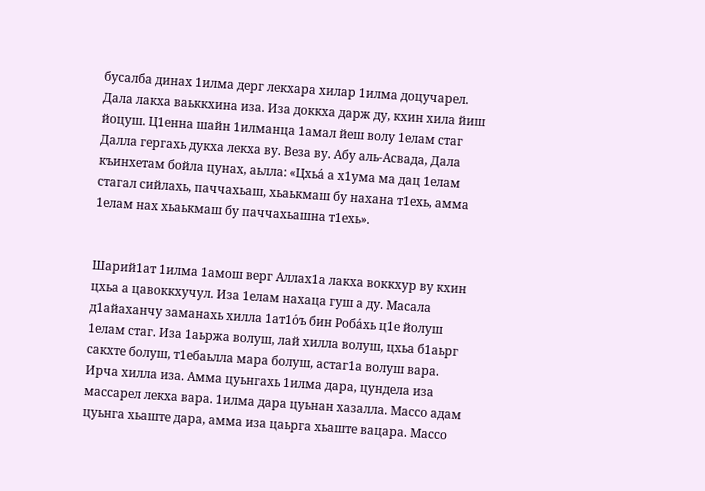бусалба динах 1илма дерг лекхара хилар 1илма доцучарел. Дала лакха ваьккхина иза. Иза доккха дарж ду, кхин хила йиш йоцуш. Ц1енна шайн 1илманца 1амал йеш волу 1елам стаг Далла гергахь дукха лекха ву. Веза ву. Абу аль-Асвада, Дала къинхетам бойла цунах, аьлла: «Цхьа́ а х1ума ма дац 1елам стагал сийлахь, паччахьаш, хьаькмаш бу нахана т1ехь, амма 1елам нах хьаькмаш бу паччахьашна т1ехь».


Шарий1ат 1илма 1амош верг Аллах1а лакха воккхур ву кхин цхьа а цавоккхучул. Иза 1елам нахаца гуш а ду. Масала д1айаханчу заманахь хилла 1ат1о́ъ бин Роба́хь ц1е йолуш 1елам стаг. Иза 1аьржа волуш, лай хилла волуш, цхьа б1аьрг сакхте болуш, т1ебаьлла мара болуш, астаг1а волуш вара. Ирча хилла иза. Амма цуьнгахь 1илма дара, цундела иза массарел лекха вара. 1илма дара цуьнан хазалла. Массо адам цуьнга хьаште дара, амма иза цаьрга хьаште вацара. Массо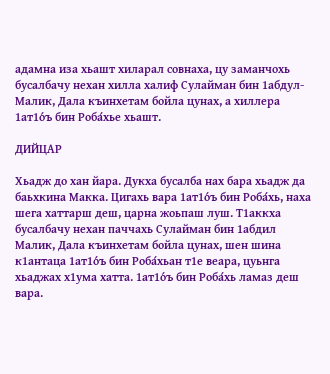адамна иза хьашт хиларал совнаха, цу заманчохь бусалбачу нехан хилла халиф Сулайман бин 1абдул-Малик, Дала къинхетам бойла цунах, а хиллера 1ат1о́ъ бин Роба́хье хьашт.

ДИЙЦАР

Хьадж до хан йара. Дукха бусалба нах бара хьадж да баьхкина Макка. Цигахь вара 1ат1о́ъ бин Роба́хь, наха шега хаттарш деш, царна жоьпаш луш. Т1аккха бусалбачу нехан паччахь Сулайман бин 1абдил Малик, Дала къинхетам бойла цунах, шен шина к1антаца 1ат1о́ъ бин Роба́хьан т1е веара, цуьнга хьаджах х1ума хатта. 1ат1о́ъ бин Роба́хь ламаз деш вара.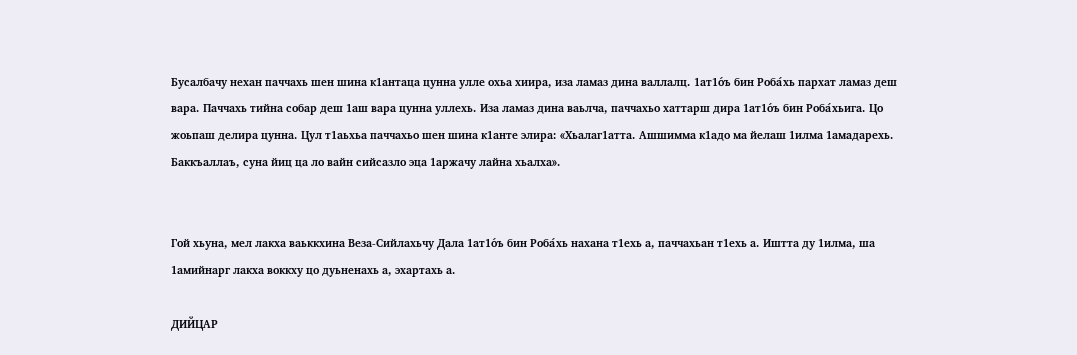Бусалбачу нехан паччахь шен шина к1антаца цунна улле охьа хиира, иза ламаз дина валлалц. 1ат1о́ъ бин Роба́хь пархат ламаз деш вара. Паччахь тийна собар деш 1аш вара цунна уллехь. Иза ламаз дина ваьлча, паччахьо хаттарш дира 1ат1о́ъ бин Роба́хьига. Цо жоьпаш делира цунна. Цул т1аьхьа паччахьо шен шина к1анте элира: «Хьалаг1атта. Ашшимма к1адо ма йелаш 1илма 1амадарехь. Баккъаллаъ, суна йиц ца ло вайн сийсазло эца 1аржачу лайна хьалха».


Гой хьуна, мел лакха ваьккхина Веза-Сийлахьчу Дала 1ат1о́ъ бин Роба́хь нахана т1ехь а, паччахьан т1ехь а. Иштта ду 1илма, ша 1амийнарг лакха воккху цо дуьненахь а, эхартахь а.

ДИЙЦАР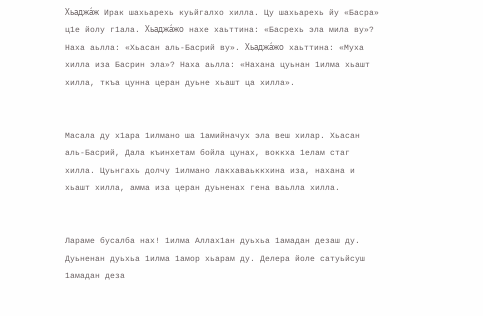Хьаджа́ж Ирак шахьарехь куьйгалхо хилла. Цу шахьарехь йу «Басра» ц1е йолу г1ала. Хьаджа́жо нахе хаьттина: «Басрехь эла мила ву»? Наха аьлла: «Хьасан аль-Басрий ву». Хьаджа́жо хаьттина: «Муха хилла иза Басрин эла»? Наха аьлла: «Нахана цуьнан 1илма хьашт хилла, ткъа цунна церан дуьне хьашт ца хилла».


Масала ду х1ара 1илмано ша 1амийначух эла веш хилар. Хьасан аль-Басрий, Дала къинхетам бойла цунах, воккха 1елам стаг хилла. Цуьнгахь долчу 1илмано лакхаваьккхина иза, нахана и хьашт хилла, амма иза церан дуьненах гена ваьлла хилла.


Лараме бусалба нах! 1илма Аллах1ан дуьхьа 1амадан дезаш ду. Дуьненан дуьхьа 1илма 1амор хьарам ду. Делера йоле сатуьйсуш 1амадан деза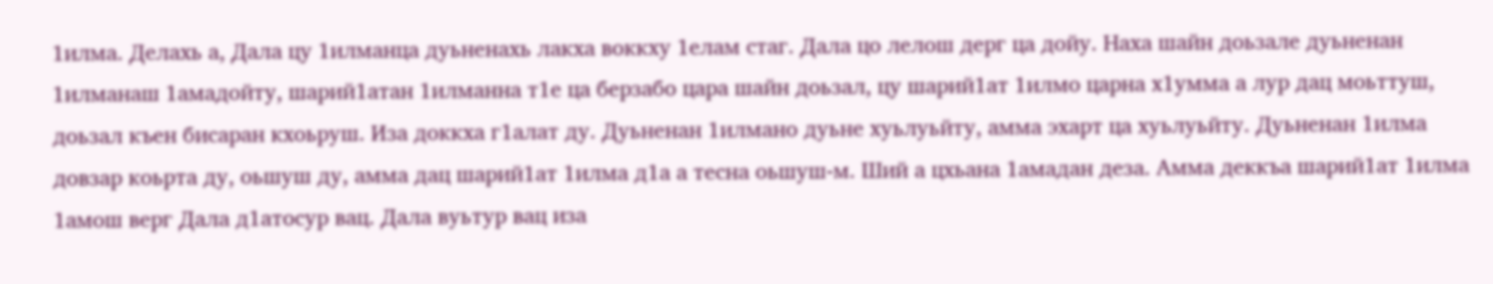1илма. Делахь а, Дала цу 1илманца дуьненахь лакха воккху 1елам стаг. Дала цо лелош дерг ца дойу. Наха шайн доьзале дуьненан 1илманаш 1амадойту, шарий1атан 1илманна т1е ца берзабо цара шайн доьзал, цу шарий1ат 1илмо царна х1умма а лур дац моьттуш, доьзал къен бисаран кхоьруш. Иза доккха г1алат ду. Дуьненан 1илмано дуьне хуьлуьйту, амма эхарт ца хуьлуьйту. Дуьненан 1илма довзар коьрта ду, оьшуш ду, амма дац шарий1ат 1илма д1а а тесна оьшуш-м. Ший а цхьана 1амадан деза. Амма деккъа шарий1ат 1илма 1амош верг Дала д1атосур вац. Дала вуьтур вац иза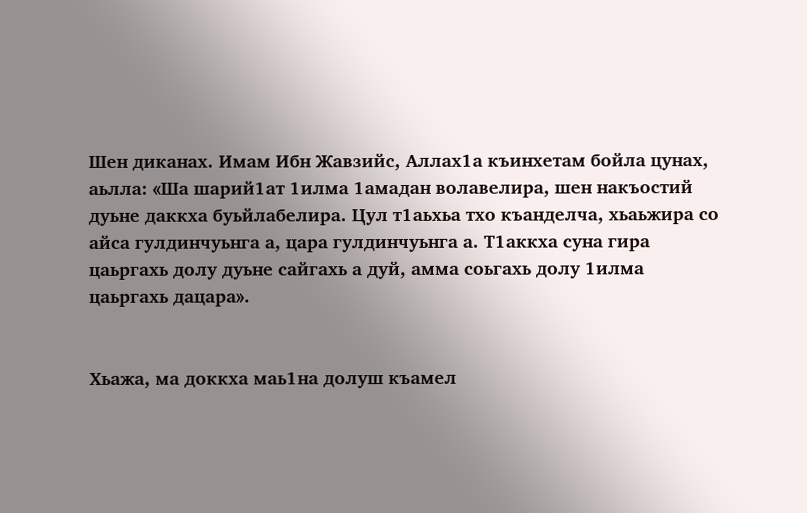Шен диканах. Имам Ибн Жавзийс, Аллах1а къинхетам бойла цунах, аьлла: «Ша шарий1ат 1илма 1амадан волавелира, шен накъостий дуьне даккха буьйлабелира. Цул т1аьхьа тхо къанделча, хьаьжира со айса гулдинчуьнга а, цара гулдинчуьнга а. Т1аккха суна гира цаьргахь долу дуьне сайгахь а дуй, амма соьгахь долу 1илма цаьргахь дацара».


Хьажа, ма доккха маь1на долуш къамел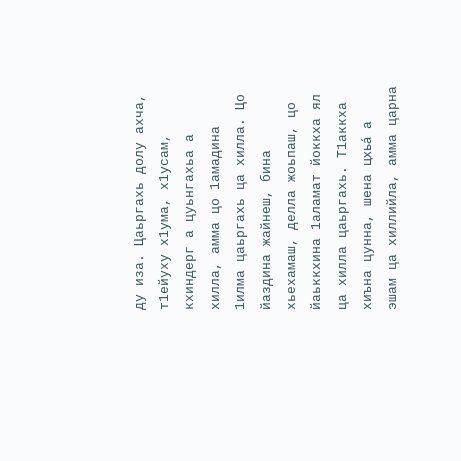ду иза. Цаьргахь долу ахча, т1ейуху х1ума, х1усам, кхиндерг а цуьнгахьа а хилла, амма цо 1амадина 1илма цаьргахь ца хилла. Цо йаздина жайнеш, бина хьехамаш, делла жоьпаш, цо йаьккхина 1аламат йоккха ял ца хилла цаьргахь. Т1аккха хиъна цунна, шена цхьа́ а эшам ца хиллийла, амма царна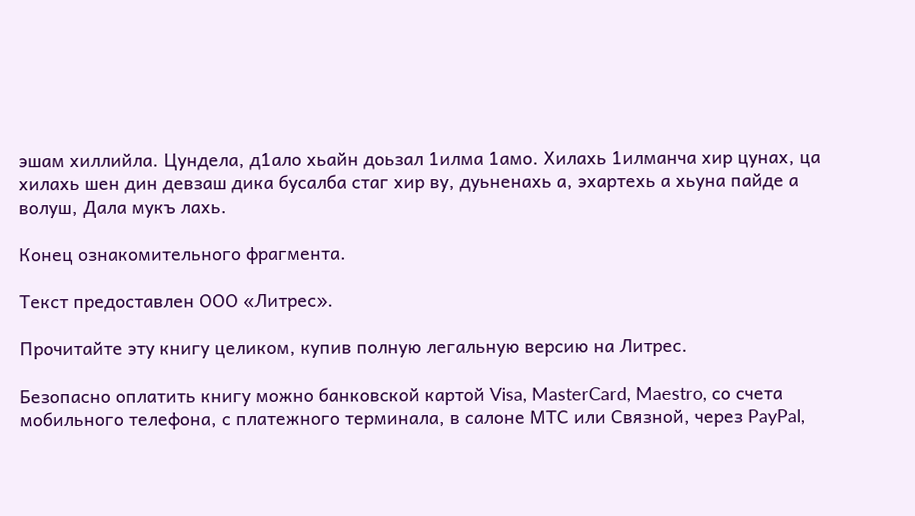эшам хиллийла. Цундела, д1ало хьайн доьзал 1илма 1амо. Хилахь 1илманча хир цунах, ца хилахь шен дин девзаш дика бусалба стаг хир ву, дуьненахь а, эхартехь а хьуна пайде а волуш, Дала мукъ лахь.

Конец ознакомительного фрагмента.

Текст предоставлен ООО «Литрес».

Прочитайте эту книгу целиком, купив полную легальную версию на Литрес.

Безопасно оплатить книгу можно банковской картой Visa, MasterCard, Maestro, со счета мобильного телефона, с платежного терминала, в салоне МТС или Связной, через PayPal,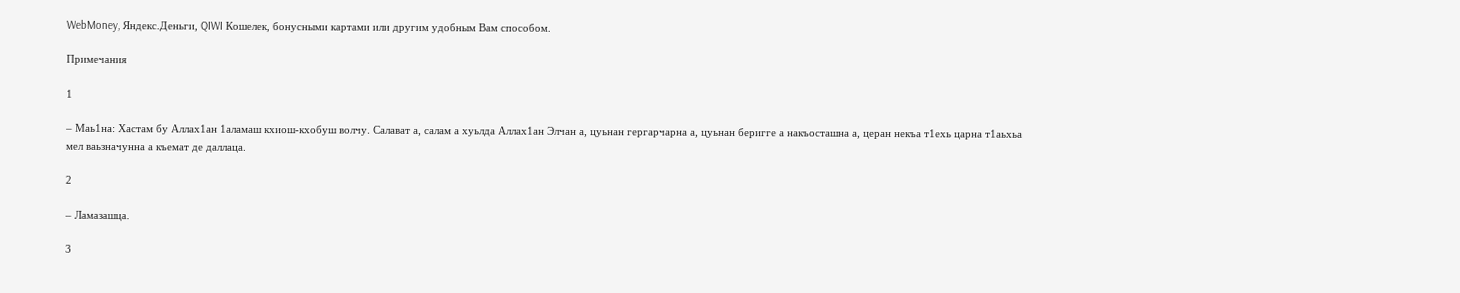WebMoney, Яндекс.Деньги, QIWI Кошелек, бонусными картами или другим удобным Вам способом.

Примечания

1

– Маь1на: Хастам бу Аллах1ан 1аламаш кхиош-кхобуш волчу. Салават а, салам а хуьлда Аллах1ан Элчан а, цуьнан гергарчарна а, цуьнан беригге а накъосташна а, церан некъа т1ехь царна т1аьхьа мел ваьзначунна а къемат де даллаца.

2

– Ламазашца.

3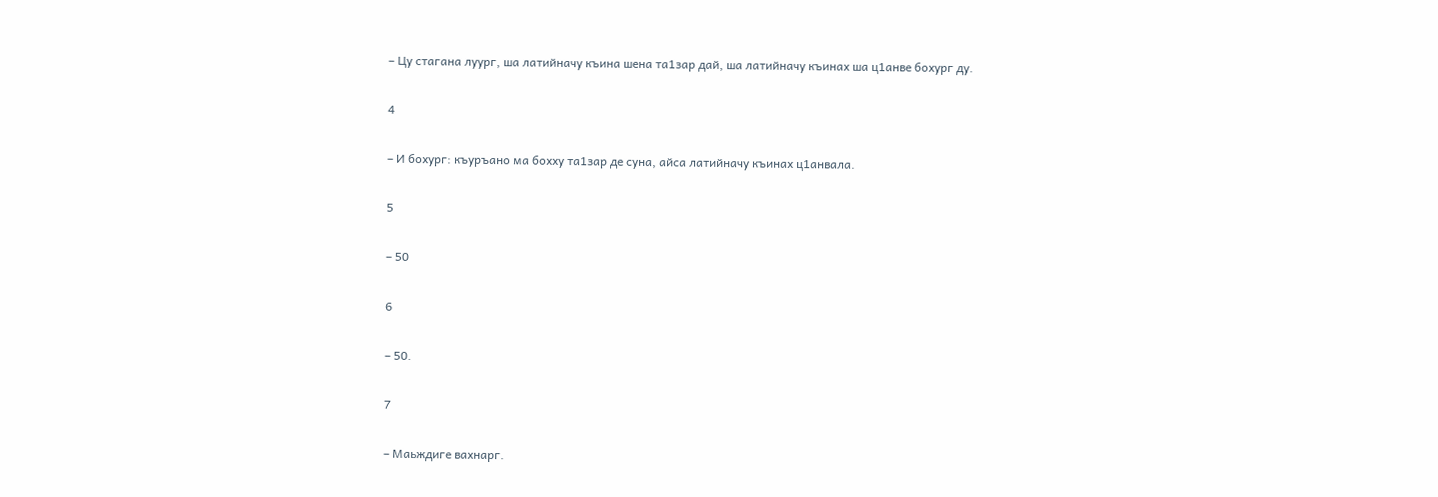– Цу стагана луург, ша латийначу къина шена та1зар дай, ша латийначу къинах ша ц1анве бохург ду.

4

– И бохург: къуръано ма бохху та1зар де суна, айса латийначу къинах ц1анвала.

5

– 50

6

– 50.

7

– Маьждиге вахнарг.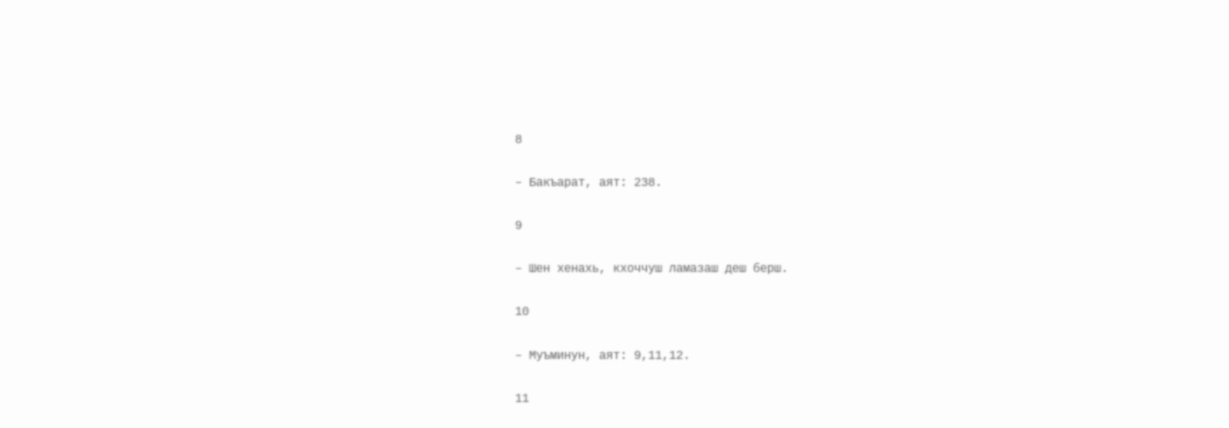8

– Бакъарат, аят: 238.

9

– Шен хенахь, кхоччуш ламазаш деш берш.

10

– Муъминун, аят: 9,11,12.

11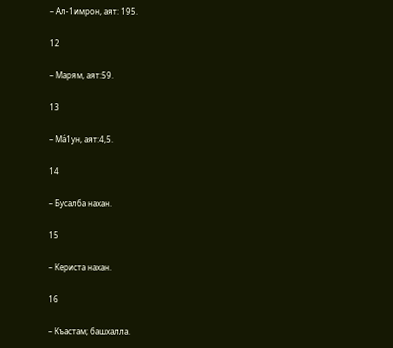– Ал-1имрон, аят: 195.

12

– Марям, аят:59.

13

– Ма́1ун, аят:4,5.

14

– Бусалба нахан.

15

– Кериста нахан.

16

– Къастам; башхалла.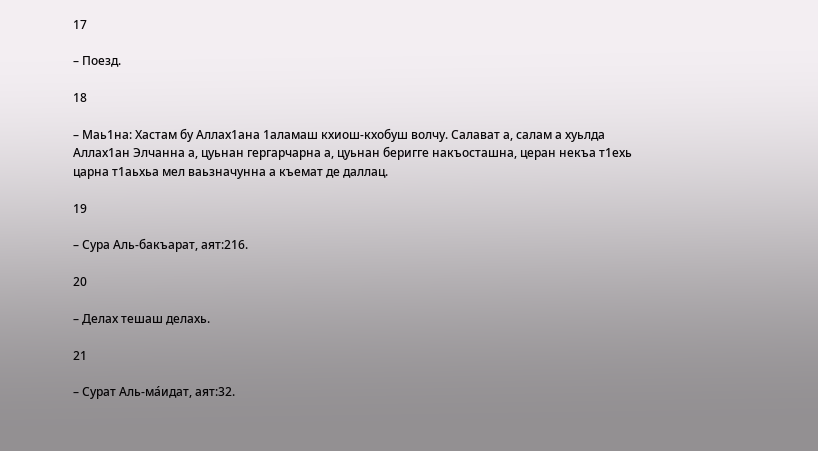17

– Поезд.

18

– Маь1на: Хастам бу Аллах1ана 1аламаш кхиош-кхобуш волчу. Салават а, салам а хуьлда Аллах1ан Элчанна а, цуьнан гергарчарна а, цуьнан беригге накъосташна, церан некъа т1ехь царна т1аьхьа мел ваьзначунна а къемат де даллац.

19

– Сура Аль-бакъарат, аят:216.

20

– Делах тешаш делахь.

21

– Сурат Аль-ма́идат, аят:32.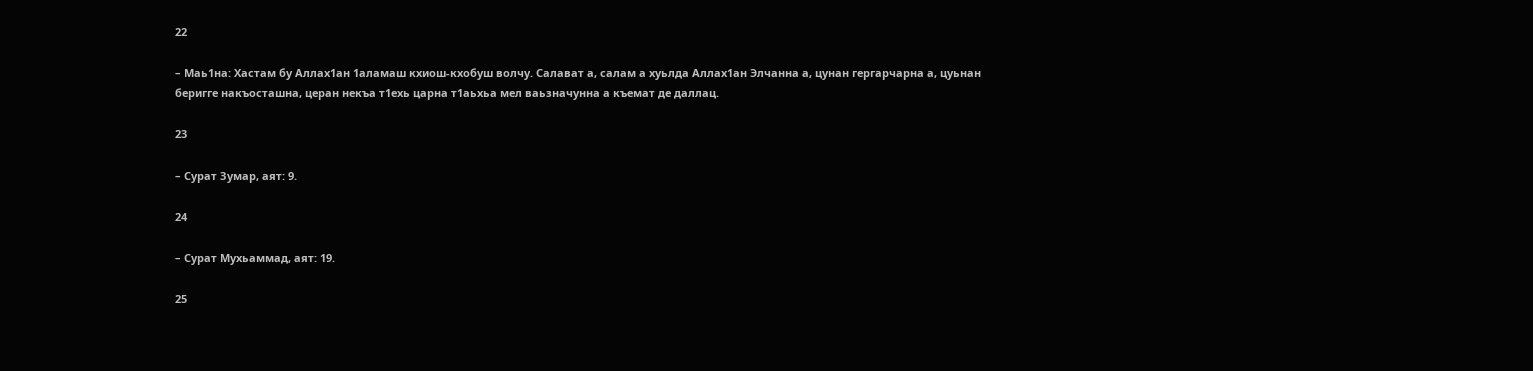22

– Маь1на: Хастам бу Аллах1ан 1аламаш кхиош-кхобуш волчу. Салават а, салам а хуьлда Аллах1ан Элчанна а, цунан гергарчарна а, цуьнан беригге накъосташна, церан некъа т1ехь царна т1аьхьа мел ваьзначунна а къемат де даллац.

23

– Сурат Зумар, аят: 9.

24

– Сурат Мухьаммад, аят: 19.

25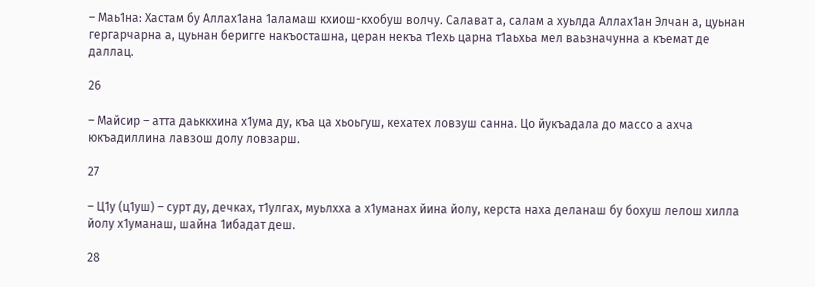– Маь1на: Хастам бу Аллах1ана 1аламаш кхиош-кхобуш волчу. Салават а, салам а хуьлда Аллах1ан Элчан а, цуьнан гергарчарна а, цуьнан беригге накъосташна, церан некъа т1ехь царна т1аьхьа мел ваьзначунна а къемат де даллац.

26

– Майсир – атта даьккхина х1ума ду, къа ца хьоьгуш, кехатех ловзуш санна. Цо йукъадала до массо а ахча юкъадиллина лавзош долу ловзарш.

27

– Ц1у (ц1уш) – сурт ду, дечках, т1улгах, муьлхха а х1уманах йина йолу, керста наха деланаш бу бохуш лелош хилла йолу х1уманаш, шайна 1ибадат деш.

28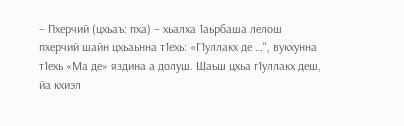– Пхерчий (цхьаъ: пха) – хьалха 1аьрбаша лелош пхерчий шайн цхьаьнна т1ехь: «Г1уллакх де …", вукхунна т1ехь «Ма де» яздина а долуш. Шаьш цхьа г1уллакх деш, йа кхиэл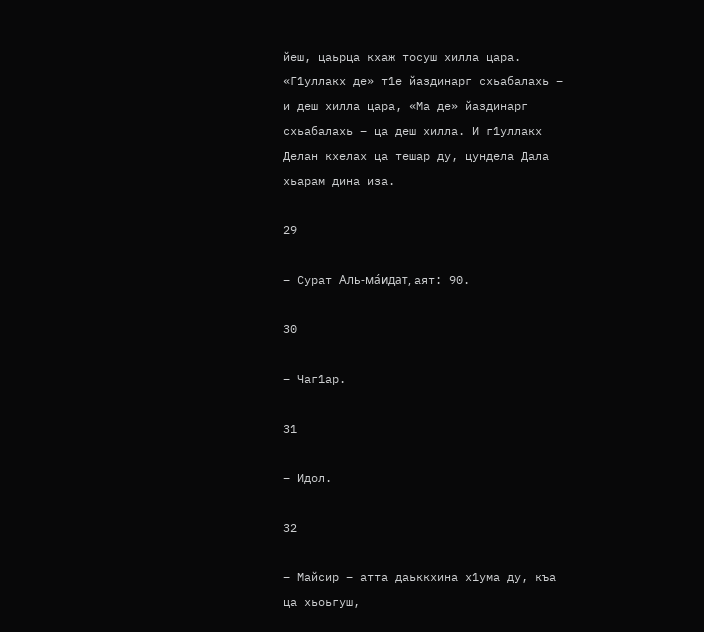йеш, цаьрца кхаж тосуш хилла цара. «Г1уллакх де» т1е йаздинарг схьабалахь – и деш хилла цара, «Ма де» йаздинарг схьабалахь – ца деш хилла. И г1уллакх Делан кхелах ца тешар ду, цундела Дала хьарам дина иза.

29

– Сурат Аль-ма́идат, аят: 90.

30

– Чаг1ар.

31

– Идол.

32

– Майсир – атта даьккхина х1ума ду, къа ца хьоьгуш,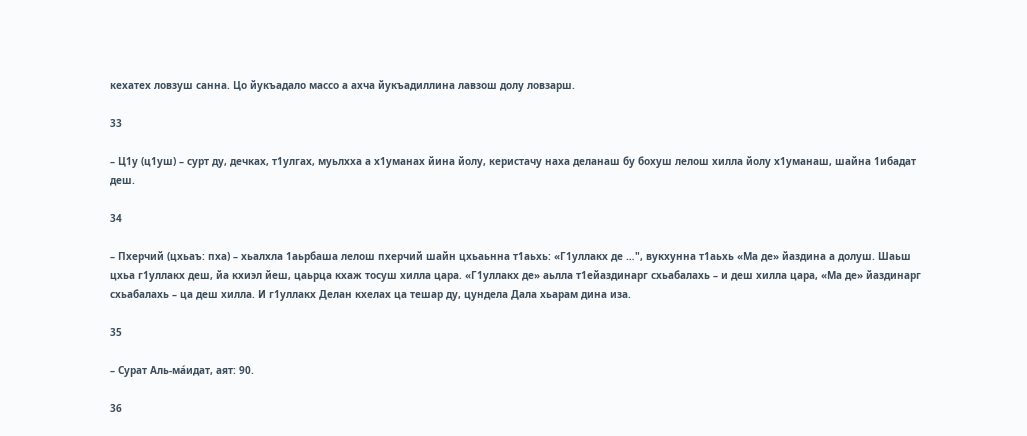кехатех ловзуш санна. Цо йукъадало массо а ахча йукъадиллина лавзош долу ловзарш.

33

– Ц1у (ц1уш) – сурт ду, дечках, т1улгах, муьлхха а х1уманах йина йолу, керистачу наха деланаш бу бохуш лелош хилла йолу х1уманаш, шайна 1ибадат деш.

34

– Пхерчий (цхьаъ: пха) – хьалхла 1аьрбаша лелош пхерчий шайн цхьаьнна т1аьхь: «Г1уллакх де …", вукхунна т1аьхь «Ма де» йаздина а долуш. Шаьш цхьа г1уллакх деш, йа кхиэл йеш, цаьрца кхаж тосуш хилла цара. «Г1уллакх де» аьлла т1ейаздинарг схьабалахь – и деш хилла цара, «Ма де» йаздинарг схьабалахь – ца деш хилла. И г1уллакх Делан кхелах ца тешар ду, цундела Дала хьарам дина иза.

35

– Сурат Аль-ма́идат, аят: 90.

36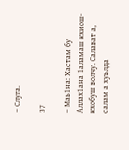– Слуга.

37

– Маь1на: Хастам бу Аллах1ана 1аламаш кхиош-кхобуш волчу. Салават а, салам а хуьлда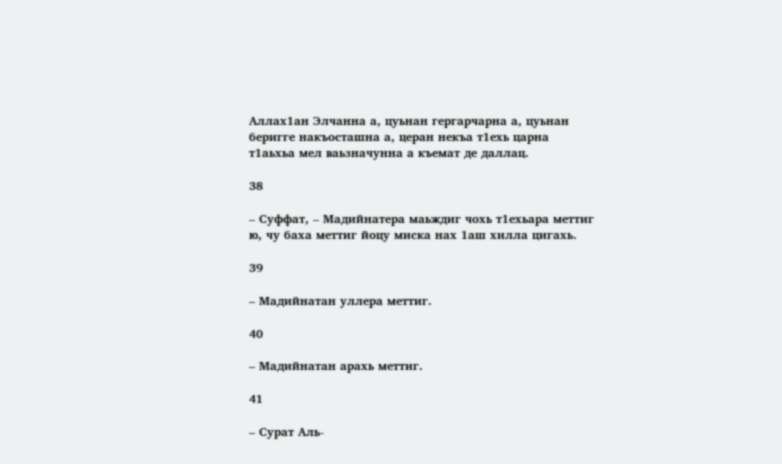Аллах1ан Элчанна а, цуьнан гергарчарна а, цуьнан беригге накъосташна а, церан некъа т1ехь царна т1аьхьа мел ваьзначунна а къемат де даллац.

38

– Суффат, – Мадийнатера маьждиг чохь т1ехьара меттиг ю, чу баха меттиг йоцу миска нах 1аш хилла цигахь.

39

– Мадийнатан уллера меттиг.

40

– Мадийнатан арахь меттиг.

41

– Сурат Аль-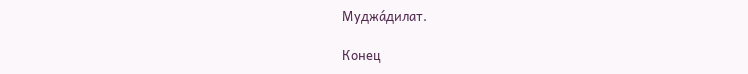Муджа́дилат.

Конец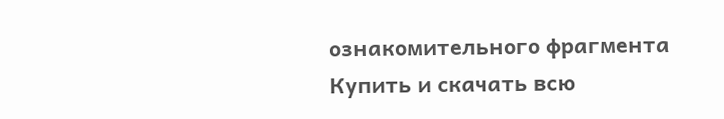ознакомительного фрагмента
Купить и скачать всю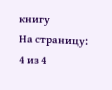книгу
На страницу:
4 из 4